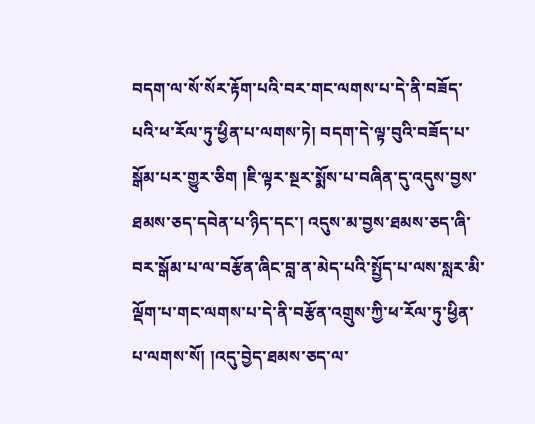བདག་ལ་སོ་སོར་རྟོག་པའི་བར་གང་ལགས་པ་དེ་ནི་བཟོད་པའི་ཕ་རོལ་ཏུ་ཕྱིན་པ་ལགས་ཏེ། བདག་དེ་ལྟ་བུའི་བཟོད་པ་སྒོམ་པར་གྱུར་ཅིག །ཇི་ལྟར་སྔར་སྨོས་པ་བཞིན་དུ་འདུས་བྱས་ཐམས་ཅད་དབེན་པ་ཉིད་དང་། འདུས་མ་བྱས་ཐམས་ཅད་ཞི་བར་སྒོམ་པ་ལ་བརྩོན་ཞིང་བླ་ན་མེད་པའི་སྤྱོད་པ་ལས་སླར་མི་ལྡོག་པ་གང་ལགས་པ་དེ་ནི་བརྩོན་འགྲུས་ཀྱི་ཕ་རོལ་ཏུ་ཕྱིན་པ་ལགས་སོ། །འདུ་བྱེད་ཐམས་ཅད་ལ་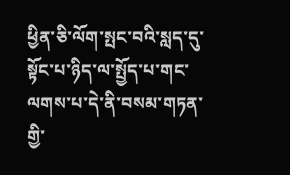ཕྱིན་ཅི་ལོག་སྤང་བའི་སླད་དུ་སྟོང་པ་ཉིད་ལ་སྤྱོད་པ་གང་ལགས་པ་དེ་ནི་བསམ་གཏན་གྱི་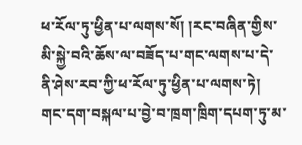ཕ་རོལ་ཏུ་ཕྱིན་པ་ལགས་སོ། །རང་བཞིན་གྱིས་མི་སྐྱེ་བའི་ཆོས་ལ་བཟོད་པ་གང་ལགས་པ་དེ་ནི་ཤེས་རབ་ཀྱི་ཕ་རོལ་ཏུ་ཕྱིན་པ་ལགས་ཏེ། གང་དག་བསྐལ་པ་བྱེ་བ་ཁྲག་ཁྲིག་དཔག་ཏུ་མ་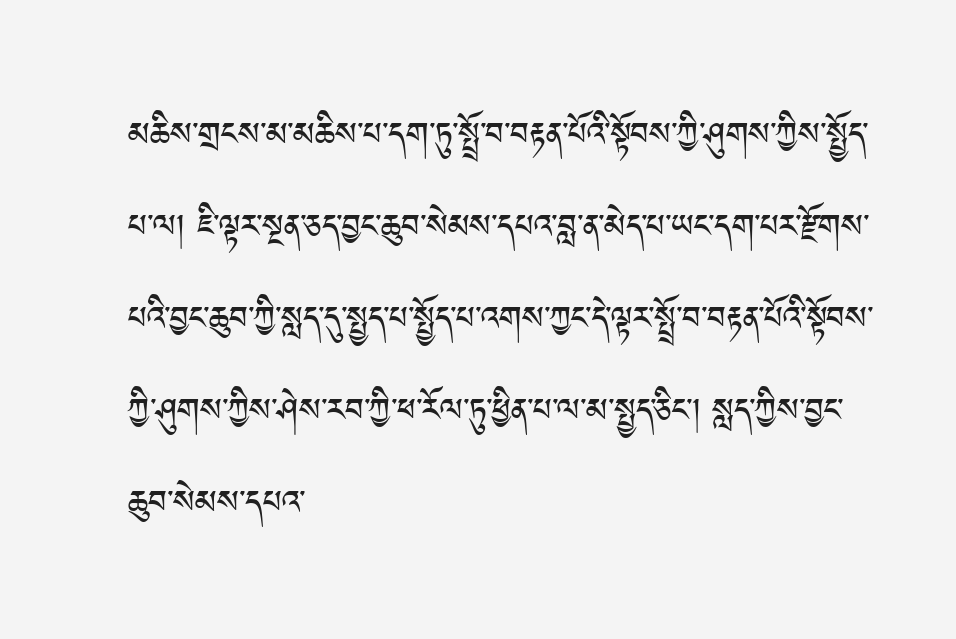མཆིས་གྲངས་མ་མཆིས་པ་དག་ཏུ་སྤྲོ་བ་བརྟན་པོའི་སྟོབས་ཀྱི་ཤུགས་ཀྱིས་སྤྱོད་པ་ལ། ཇི་ལྟར་སྔན་ཅད་བྱང་ཆུབ་སེམས་དཔའ་བླ་ན་མེད་པ་ཡང་དག་པར་རྫོགས་པའི་བྱང་ཆུབ་ཀྱི་སླད་དུ་སྤྱད་པ་སྤྱོད་པ་འགས་ཀྱང་དེ་ལྟར་སྤྲོ་བ་བརྟན་པོའི་སྟོབས་ཀྱི་ཤུགས་ཀྱིས་ཤེས་རབ་ཀྱི་ཕ་རོལ་ཏུ་ཕྱིན་པ་ལ་མ་སྤྱད་ཅིང་། སླད་ཀྱིས་བྱང་ཆུབ་སེམས་དཔའ་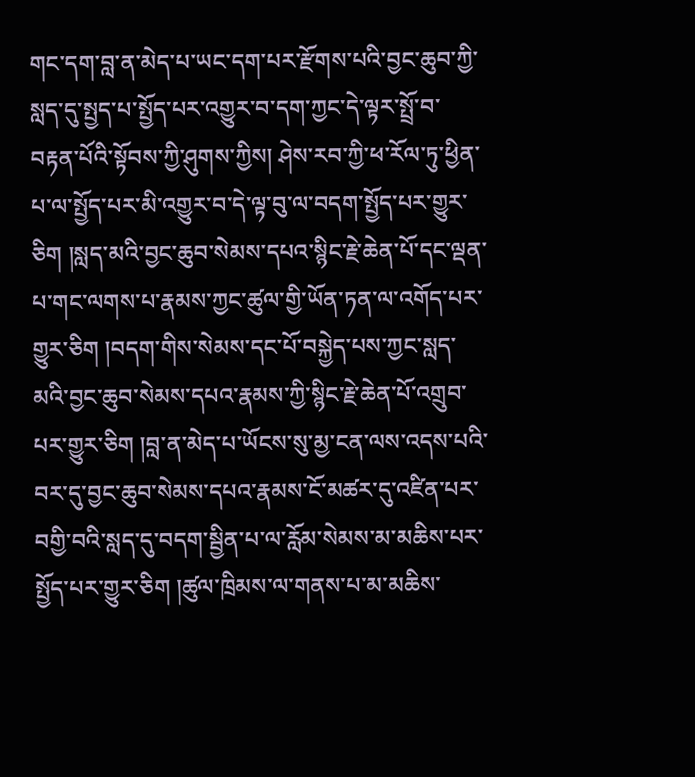གང་དག་བླ་ན་མེད་པ་ཡང་དག་པར་རྫོགས་པའི་བྱང་ཆུབ་ཀྱི་སླད་དུ་སྤྱད་པ་སྤྱོད་པར་འགྱུར་བ་དག་ཀྱང་དེ་ལྟར་སྤྲོ་བ་བརྟན་པོའི་སྟོབས་ཀྱི་ཤུགས་ཀྱིས། ཤེས་རབ་ཀྱི་ཕ་རོལ་ཏུ་ཕྱིན་པ་ལ་སྤྱོད་པར་མི་འགྱུར་བ་དེ་ལྟ་བུ་ལ་བདག་སྤྱོད་པར་གྱུར་ཅིག །སླད་མའི་བྱང་ཆུབ་སེམས་དཔའ་སྙིང་རྗེ་ཆེན་པོ་དང་ལྡན་པ་གང་ལགས་པ་རྣམས་ཀྱང་ཚུལ་གྱི་ཡོན་ཏན་ལ་འགོད་པར་གྱུར་ཅིག །བདག་གིས་སེམས་དང་པོ་བསྐྱེད་པས་ཀྱང་སླད་མའི་བྱང་ཆུབ་སེམས་དཔའ་རྣམས་ཀྱི་སྙིང་རྗེ་ཆེན་པོ་འགྲུབ་པར་གྱུར་ཅིག །བླ་ན་མེད་པ་ཡོངས་སུ་མྱ་ངན་ལས་འདས་པའི་བར་དུ་བྱང་ཆུབ་སེམས་དཔའ་རྣམས་ངོ་མཚར་དུ་འཛིན་པར་བགྱི་བའི་སླད་དུ་བདག་སྦྱིན་པ་ལ་རློམ་སེམས་མ་མཆིས་པར་སྤྱོད་པར་གྱུར་ཅིག །ཚུལ་ཁྲིམས་ལ་གནས་པ་མ་མཆིས་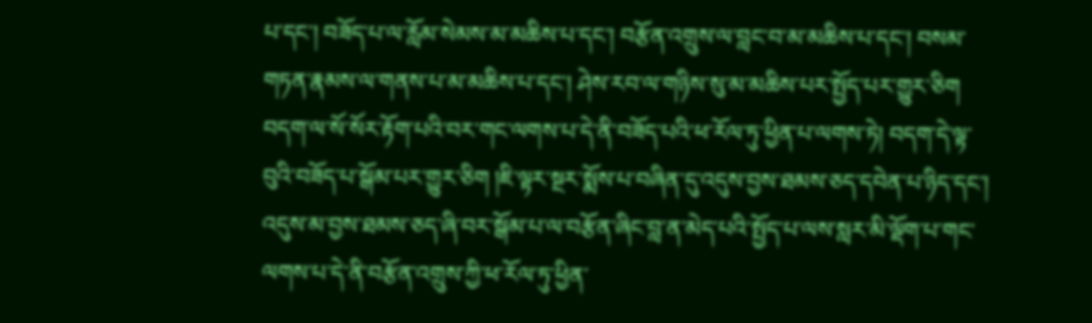པ་དང་། བཟོད་པ་ལ་རློམ་སེམས་མ་མཆིས་པ་དང་། བརྩོན་འགྲུས་ལ་བླང་བ་མ་མཆིས་པ་དང་། བསམ་གཏན་རྣམས་ལ་གནས་པ་མ་མཆིས་པ་དང་། ཤེས་རབ་ལ་གཉིས་སུ་མ་མཆིས་པར་སྤྱོད་པར་གྱུར་ཅིག
བདག་ལ་སོ་སོར་རྟོག་པའི་བར་གང་ལགས་པ་དེ་ནི་བཟོད་པའི་ཕ་རོལ་ཏུ་ཕྱིན་པ་ལགས་ཏེ། བདག་དེ་ལྟ་བུའི་བཟོད་པ་སྒོམ་པར་གྱུར་ཅིག །ཇི་ལྟར་སྔར་སྨོས་པ་བཞིན་དུ་འདུས་བྱས་ཐམས་ཅད་དབེན་པ་ཉིད་དང་། འདུས་མ་བྱས་ཐམས་ཅད་ཞི་བར་སྒོམ་པ་ལ་བརྩོན་ཞིང་བླ་ན་མེད་པའི་སྤྱོད་པ་ལས་སླར་མི་ལྡོག་པ་གང་ལགས་པ་དེ་ནི་བརྩོན་འགྲུས་ཀྱི་ཕ་རོལ་ཏུ་ཕྱིན་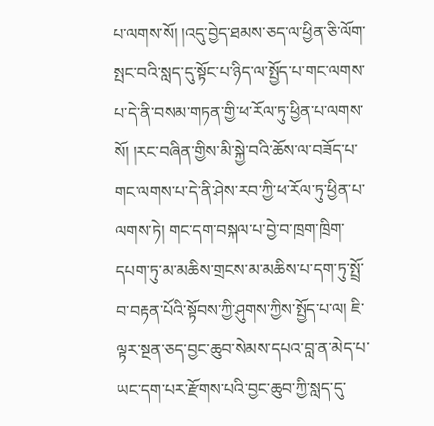པ་ལགས་སོ། །འདུ་བྱེད་ཐམས་ཅད་ལ་ཕྱིན་ཅི་ལོག་སྤང་བའི་སླད་དུ་སྟོང་པ་ཉིད་ལ་སྤྱོད་པ་གང་ལགས་པ་དེ་ནི་བསམ་གཏན་གྱི་ཕ་རོལ་ཏུ་ཕྱིན་པ་ལགས་སོ། །རང་བཞིན་གྱིས་མི་སྐྱེ་བའི་ཆོས་ལ་བཟོད་པ་གང་ལགས་པ་དེ་ནི་ཤེས་རབ་ཀྱི་ཕ་རོལ་ཏུ་ཕྱིན་པ་ལགས་ཏེ། གང་དག་བསྐལ་པ་བྱེ་བ་ཁྲག་ཁྲིག་དཔག་ཏུ་མ་མཆིས་གྲངས་མ་མཆིས་པ་དག་ཏུ་སྤྲོ་བ་བརྟན་པོའི་སྟོབས་ཀྱི་ཤུགས་ཀྱིས་སྤྱོད་པ་ལ། ཇི་ལྟར་སྔན་ཅད་བྱང་ཆུབ་སེམས་དཔའ་བླ་ན་མེད་པ་ཡང་དག་པར་རྫོགས་པའི་བྱང་ཆུབ་ཀྱི་སླད་དུ་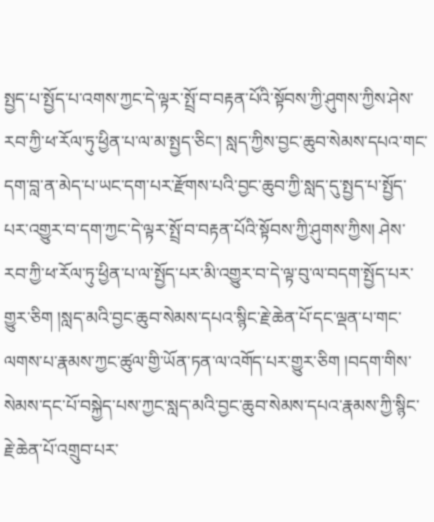སྤྱད་པ་སྤྱོད་པ་འགས་ཀྱང་དེ་ལྟར་སྤྲོ་བ་བརྟན་པོའི་སྟོབས་ཀྱི་ཤུགས་ཀྱིས་ཤེས་རབ་ཀྱི་ཕ་རོལ་ཏུ་ཕྱིན་པ་ལ་མ་སྤྱད་ཅིང་། སླད་ཀྱིས་བྱང་ཆུབ་སེམས་དཔའ་གང་དག་བླ་ན་མེད་པ་ཡང་དག་པར་རྫོགས་པའི་བྱང་ཆུབ་ཀྱི་སླད་དུ་སྤྱད་པ་སྤྱོད་པར་འགྱུར་བ་དག་ཀྱང་དེ་ལྟར་སྤྲོ་བ་བརྟན་པོའི་སྟོབས་ཀྱི་ཤུགས་ཀྱིས། ཤེས་རབ་ཀྱི་ཕ་རོལ་ཏུ་ཕྱིན་པ་ལ་སྤྱོད་པར་མི་འགྱུར་བ་དེ་ལྟ་བུ་ལ་བདག་སྤྱོད་པར་གྱུར་ཅིག །སླད་མའི་བྱང་ཆུབ་སེམས་དཔའ་སྙིང་རྗེ་ཆེན་པོ་དང་ལྡན་པ་གང་ལགས་པ་རྣམས་ཀྱང་ཚུལ་གྱི་ཡོན་ཏན་ལ་འགོད་པར་གྱུར་ཅིག །བདག་གིས་སེམས་དང་པོ་བསྐྱེད་པས་ཀྱང་སླད་མའི་བྱང་ཆུབ་སེམས་དཔའ་རྣམས་ཀྱི་སྙིང་རྗེ་ཆེན་པོ་འགྲུབ་པར་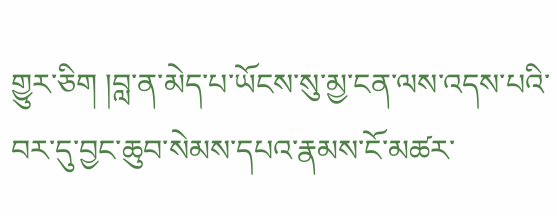གྱུར་ཅིག །བླ་ན་མེད་པ་ཡོངས་སུ་མྱ་ངན་ལས་འདས་པའི་བར་དུ་བྱང་ཆུབ་སེམས་དཔའ་རྣམས་ངོ་མཚར་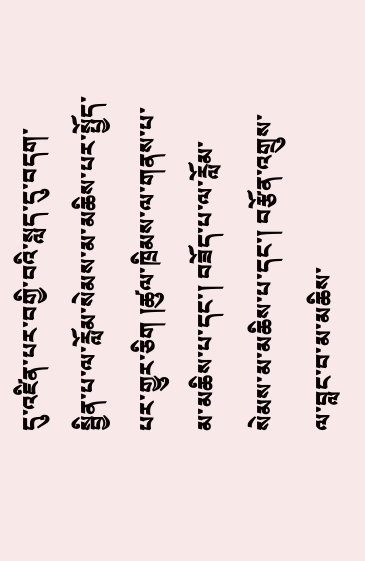དུ་འཛིན་པར་བགྱི་བའི་སླད་དུ་བདག་སྦྱིན་པ་ལ་རློམ་སེམས་མ་མཆིས་པར་སྤྱོད་པར་གྱུར་ཅིག །ཚུལ་ཁྲིམས་ལ་གནས་པ་མ་མཆིས་པ་དང་། བཟོད་པ་ལ་རློམ་སེམས་མ་མཆིས་པ་དང་། བརྩོན་འགྲུས་ལ་བླང་བ་མ་མཆིས་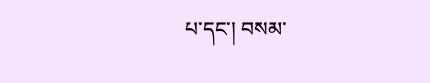པ་དང་། བསམ་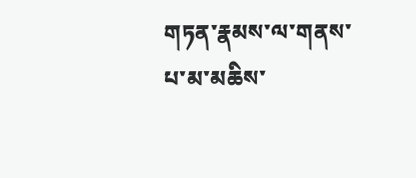གཏན་རྣམས་ལ་གནས་པ་མ་མཆིས་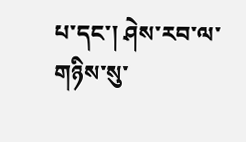པ་དང་། ཤེས་རབ་ལ་གཉིས་སུ་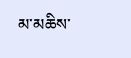མ་མཆིས་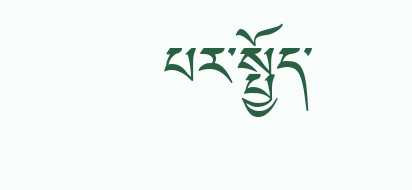པར་སྤྱོད་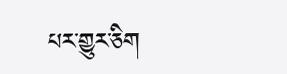པར་གྱུར་ཅིག